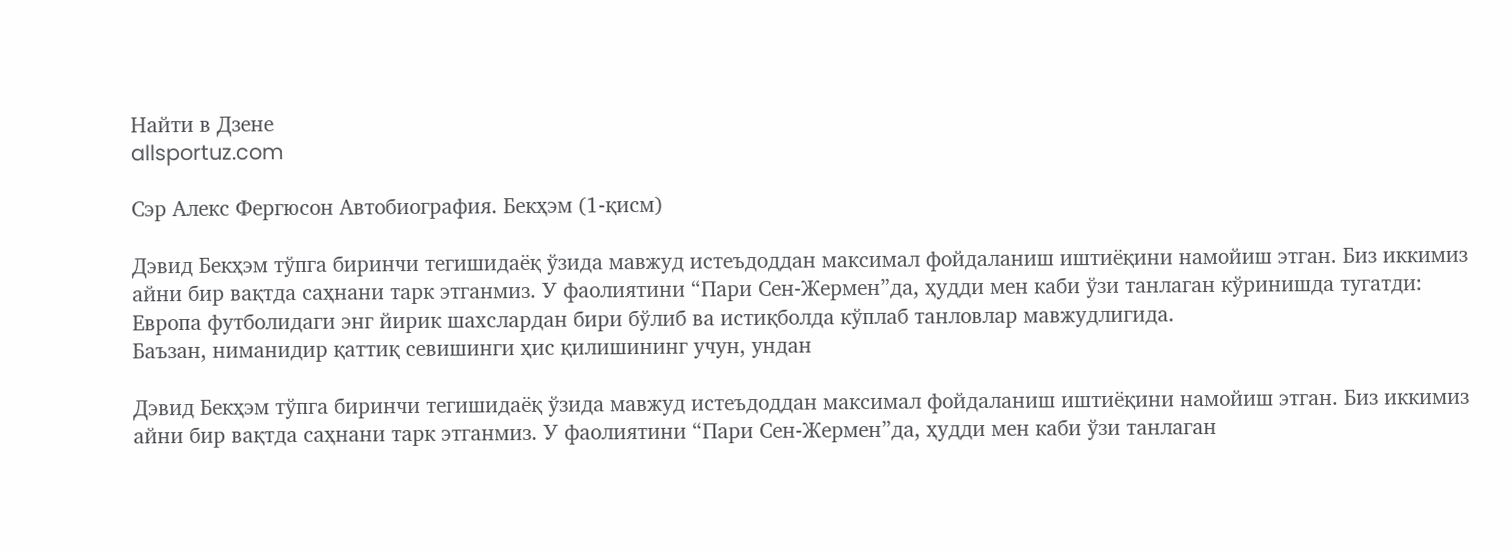Найти в Дзене
allsportuz.com

Сэр Алекс Фергюсон Автобиография. Бекҳэм (1-қисм)

Дэвид Бекҳэм тўпга биринчи тегишидаёқ ўзида мавжуд истеъдоддан максимал фойдаланиш иштиёқини намойиш этган. Биз иккимиз айни бир вақтда саҳнани тарк этганмиз. У фаолиятини “Пари Сен-Жермен”да, ҳудди мен каби ўзи танлаган кўринишда тугатди: Европа футболидаги энг йирик шахслардан бири бўлиб ва истиқболда кўплаб танловлар мавжудлигида.
Баъзан, ниманидир қаттиқ севишинги ҳис қилишининг учун, ундан

Дэвид Бекҳэм тўпга биринчи тегишидаёқ ўзида мавжуд истеъдоддан максимал фойдаланиш иштиёқини намойиш этган. Биз иккимиз айни бир вақтда саҳнани тарк этганмиз. У фаолиятини “Пари Сен-Жермен”да, ҳудди мен каби ўзи танлаган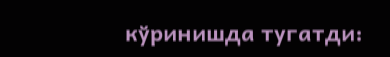кўринишда тугатди: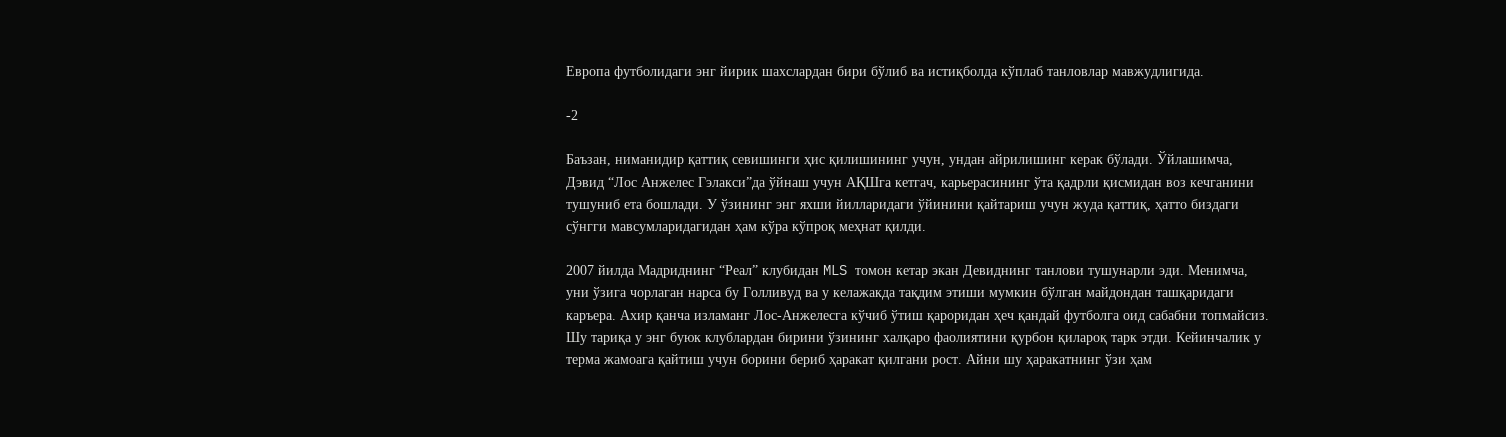Европа футболидаги энг йирик шахслардан бири бўлиб ва истиқболда кўплаб танловлар мавжудлигида.

-2

Баъзан, ниманидир қаттиқ севишинги ҳис қилишининг учун, ундан айрилишинг керак бўлади. Ўйлашимча, Дэвид “Лос Анжелес Гэлакси”да ўйнаш учун АҚШга кетгач, карьерасининг ўта қадрли қисмидан воз кечганини тушуниб ета бошлади. У ўзининг энг яхши йилларидаги ўйинини қайтариш учун жуда қаттиқ, ҳатто биздаги сўнгги мавсумларидагидан ҳам кўра кўпроқ меҳнат қилди.

2007 йилда Мадриднинг “Реал” клубидан MLS томон кетар экан Девиднинг танлови тушунарли эди. Менимча, уни ўзига чорлаган нарса бу Голливуд ва у келажакда тақдим этиши мумкин бўлган майдондан ташқаридаги каръера. Ахир қанча изламанг Лос-Анжелесга кўчиб ўтиш қароридан ҳеч қандай футболга оид сабабни топмайсиз. Шу тариқа у энг буюк клублардан бирини ўзининг халқаро фаолиятини қурбон қилароқ тарк этди. Кейинчалик у терма жамоага қайтиш учун борини бериб ҳаракат қилгани рост. Айни шу ҳаракатнинг ўзи ҳам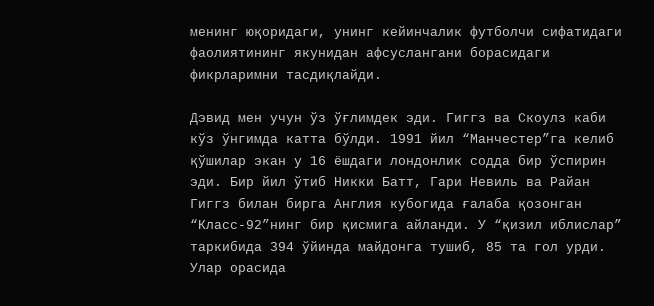менинг юқоридаги, унинг кейинчалик футболчи сифатидаги фаолиятининг якунидан афсуслангани борасидаги фикрларимни тасдиқлайди.

Дэвид мен учун ўз ўғлимдек эди. Гиггз ва Скоулз каби кўз ўнгимда катта бўлди. 1991 йил “Манчестер”га келиб қўшилар экан у 16 ёшдаги лондонлик содда бир ўспирин эди. Бир йил ўтиб Никки Батт, Гари Невиль ва Райан Гиггз билан бирга Англия кубогида ғалаба қозонган “Класс-92”нинг бир қисмига айланди. У “қизил иблислар” таркибида 394 ўйинда майдонга тушиб, 85 та гол урди. Улар орасида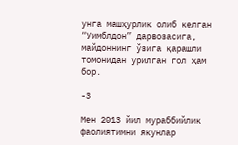унга машҳурлик олиб келган “Уимблдон” дарвозасига, майдоннинг ўзига қарашли томонидан урилган гол ҳам бор.

-3

Мен 2013 йил мураббийлик фаолиятимни якунлар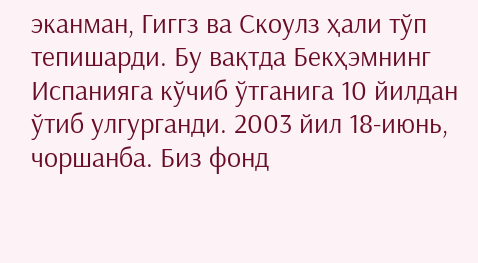эканман, Гиггз ва Скоулз ҳали тўп тепишарди. Бу вақтда Бекҳэмнинг Испанияга кўчиб ўтганига 10 йилдан ўтиб улгурганди. 2003 йил 18-июнь, чоршанба. Биз фонд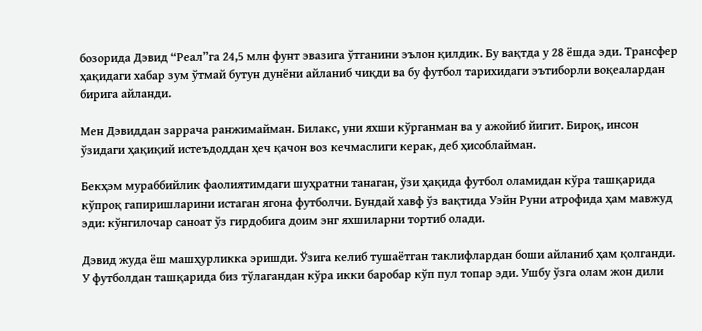бозорида Дэвид “Реал”га 24,5 млн фунт эвазига ўтганини эълон қилдик. Бу вақтда у 28 ёшда эди. Трансфер ҳақидаги хабар зум ўтмай бутун дунёни айланиб чиқди ва бу футбол тарихидаги эътиборли воқеалардан бирига айланди.

Мен Дэвиддан заррача ранжимайман. Билакс, уни яхши кўрганман ва у ажойиб йигит. Бироқ, инсон ўзидаги ҳақиқий истеъдоддан ҳеч қачон воз кечмаслиги керак, деб ҳисоблайман.

Бекҳэм мураббийлик фаолиятимдаги шуҳратни танаган, ўзи ҳақида футбол оламидан кўра ташқарида кўпроқ гапиришларини истаган ягона футболчи. Бундай хавф ўз вақтида Уэйн Руни атрофида ҳам мавжуд эди: кўнгилочар саноат ўз гирдобига доим энг яхшиларни тортиб олади.

Дэвид жуда ёш машҳурликка эришди. Ўзига келиб тушаётган таклифлардан боши айланиб ҳам қолганди. У футболдан ташқарида биз тўлагандан кўра икки баробар кўп пул топар эди. Ушбу ўзга олам жон дили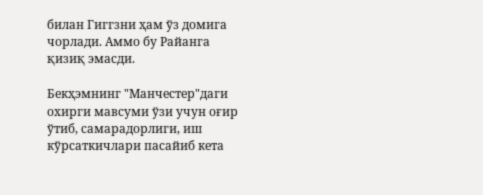билан Гиггзни ҳам ўз домига чорлади. Аммо бу Райанга қизиқ эмасди.

Бекҳэмнинг "Манчестер"даги охирги мавсуми ўзи учун оғир ўтиб, самарадорлиги, иш кўрсаткичлари пасайиб кета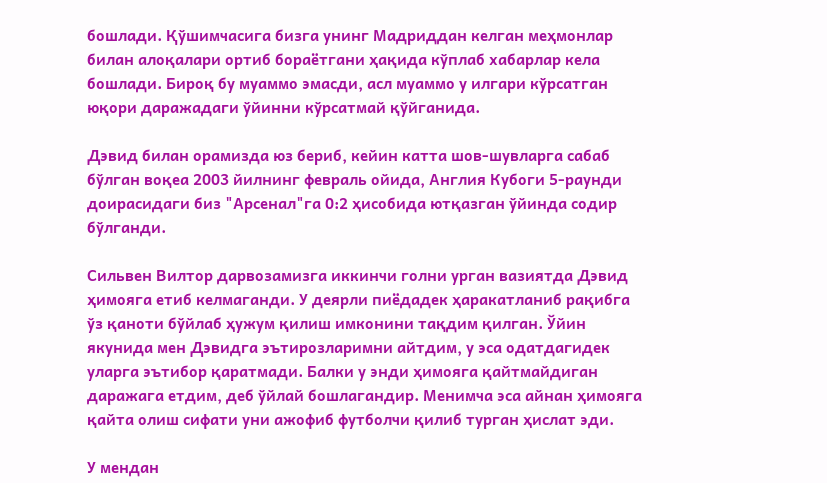бошлади. Қўшимчасига бизга унинг Мадриддан келган меҳмонлар билан алоқалари ортиб бораётгани ҳақида кўплаб хабарлар кела бошлади. Бироқ бу муаммо эмасди, асл муаммо у илгари кўрсатган юқори даражадаги ўйинни кўрсатмай қўйганида.

Дэвид билан орамизда юз бериб, кейин катта шов-шувларга сабаб бўлган воқеа 2003 йилнинг февраль ойида, Англия Кубоги 5-раунди доирасидаги биз "Арсенал"га 0:2 ҳисобида ютқазган ўйинда содир бўлганди.

Сильвен Вилтор дарвозамизга иккинчи голни урган вазиятда Дэвид ҳимояга етиб келмаганди. У деярли пиёдадек ҳаракатланиб рақибга ўз қаноти бўйлаб ҳужум қилиш имконини тақдим қилган. Ўйин якунида мен Дэвидга эътирозларимни айтдим, у эса одатдагидек уларга эътибор қаратмади. Балки у энди ҳимояга қайтмайдиган даражага етдим, деб ўйлай бошлагандир. Менимча эса айнан ҳимояга қайта олиш сифати уни ажофиб футболчи қилиб турган ҳислат эди.

У мендан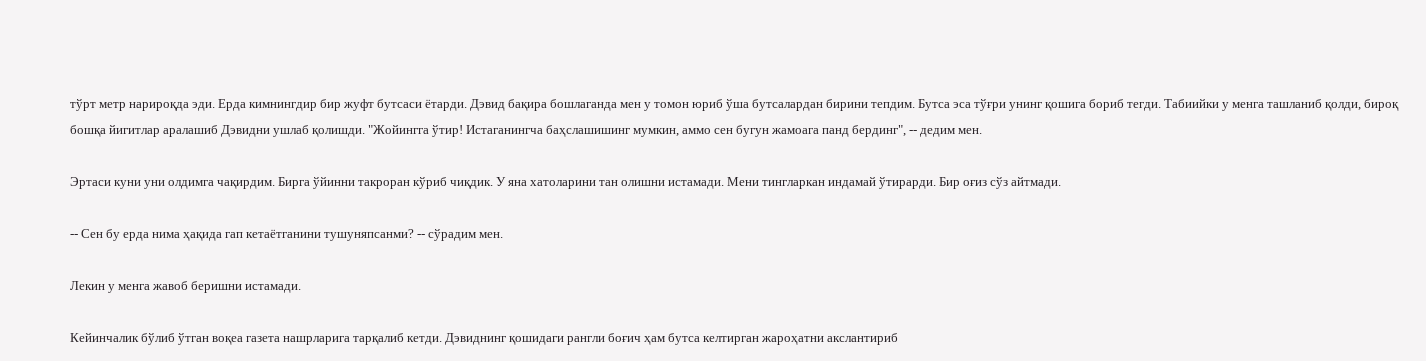тўрт метр нарироқда эди. Ерда кимнингдир бир жуфт бутсаси ётарди. Дэвид бақира бошлаганда мен у томон юриб ўша бутсалардан бирини тепдим. Бутса эса тўғри унинг қошига бориб тегди. Табиийки у менга ташланиб қолди, бироқ бошқа йигитлар аралашиб Дэвидни ушлаб қолишди. "Жойингга ўтир! Истаганингча баҳслашишинг мумкин, аммо сен бугун жамоага панд бердинг", -- дедим мен.

Эртаси куни уни олдимга чақирдим. Бирга ўйинни такроран кўриб чиқдик. У яна хатоларини тан олишни истамади. Мени тингларкан индамай ўтирарди. Бир оғиз сўз айтмади.

-- Сен бу ерда нима ҳақида гап кетаётганини тушуняпсанми? -- сўрадим мен.

Лекин у менга жавоб беришни истамади.

Кейинчалик бўлиб ўтган воқеа газета нашрларига тарқалиб кетди. Дэвиднинг қошидаги рангли боғич ҳам бутса келтирган жароҳатни акслантириб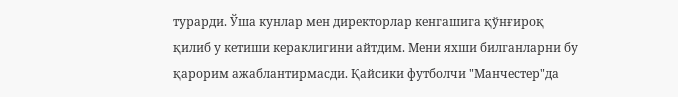турарди. Ўша кунлар мен директорлар кенгашига қўнғироқ қилиб у кетиши кераклигини айтдим. Мени яхши билганларни бу қарорим ажаблантирмасди. Қайсики футболчи "Манчестер"да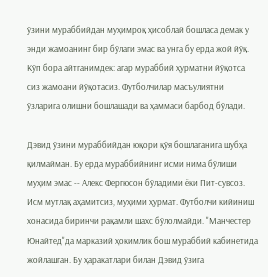ўзини мураббийдан муҳимроқ ҳисоблай бошласа демак у энди жамоанинг бир бўлаги эмас ва унга бу ерда жой йўқ. Кўп бора айтганимдек: агар мураббий ҳурматни йўқотса сиз жамоани йўқотасиз. Футболчилар масъулиятни ўзларига олишни бошлашади ва ҳаммаси барбод бўлади.

Дэвид ўзини мураббийдан юқори қўя бошлаганига шубҳа қилмайман. Бу ерда мураббийнинг исми нима бўлиши муҳим эмас -- Алекс Фергюсон бўладими ёки Пит-сувсоз. Исм мутлақ аҳамитсиз, муҳими ҳурмат. Футболчи кийиниш хонасида биринчи рақамли шахс бўлолмайди. "Манчестер Юнайтед"да марказий ҳокимлик бош мураббий кабинетида жойлашган. Бу ҳаракатлари билан Дэвид ўзига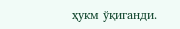ҳукм ўқиганди.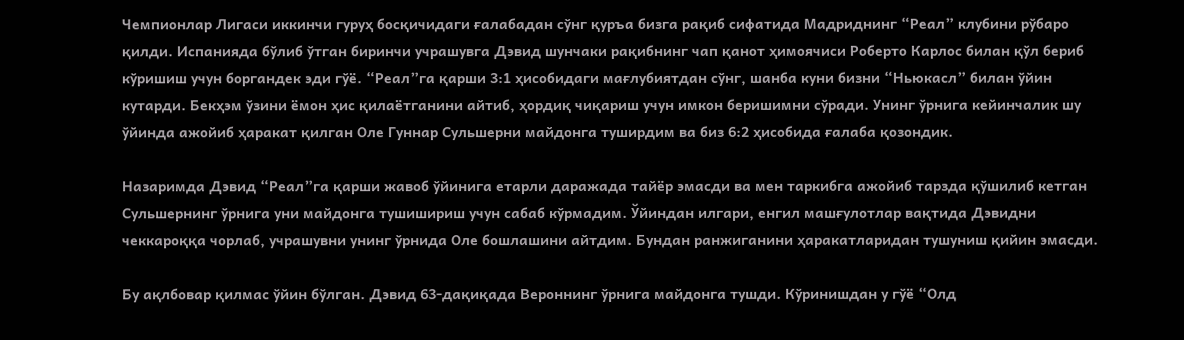Чемпионлар Лигаси иккинчи гуруҳ босқичидаги ғалабадан сўнг қуръа бизга рақиб сифатида Мадриднинг “Реал” клубини рўбаро қилди. Испанияда бўлиб ўтган биринчи учрашувга Дэвид шунчаки рақибнинг чап қанот ҳимоячиси Роберто Карлос билан қўл бериб кўришиш учун боргандек эди гўё. “Реал”га қарши 3:1 ҳисобидаги мағлубиятдан сўнг, шанба куни бизни “Ньюкасл” билан ўйин кутарди. Бекҳэм ўзини ёмон ҳис қилаётганини айтиб, ҳордиқ чиқариш учун имкон беришимни сўради. Унинг ўрнига кейинчалик шу ўйинда ажойиб ҳаракат қилган Оле Гуннар Сульшерни майдонга туширдим ва биз 6:2 ҳисобида ғалаба қозондик.

Назаримда Дэвид “Реал”га қарши жавоб ўйинига етарли даражада тайёр эмасди ва мен таркибга ажойиб тарзда қўшилиб кетган Сульшернинг ўрнига уни майдонга тушишириш учун сабаб кўрмадим. Ўйиндан илгари, енгил машғулотлар вақтида Дэвидни чеккароққа чорлаб, учрашувни унинг ўрнида Оле бошлашини айтдим. Бундан ранжиганини ҳаракатларидан тушуниш қийин эмасди.

Бу ақлбовар қилмас ўйин бўлган. Дэвид 63-дақиқада Вероннинг ўрнига майдонга тушди. Кўринишдан у гўё “Олд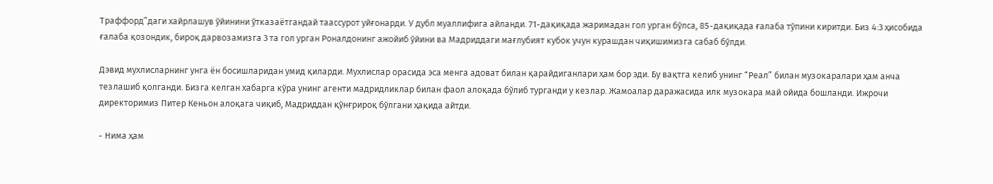Траффорд”даги хайрлашув ўйинини ўтказаётгандай таассурот уйғонарди. У дубл муаллифига айланди. 71-дақиқада жаримадан гол урган бўлса, 85-дақиқада ғалаба тўпини киритди. Биз 4:3 ҳисобида ғалаба қозондик, бироқ дарвозамизга 3 та гол урган Роналдонинг ажойиб ўйини ва Мадриддаги мағлубият кубок учун курашдан чиқишимизга сабаб бўлди.

Дэвид мухлисларнинг унга ён босишларидан умид қиларди. Мухлислар орасида эса менга адоват билан қарайдиганлари ҳам бор эди. Бу вақтга келиб унинг “Реал” билан музокаралари ҳам анча тезлашиб қолганди. Бизга келган хабарга кўра унинг агенти мадридликлар билан фаол алоқада бўлиб турганди у кезлар. Жамоалар даражасида илк музокара май ойида бошланди. Ижрочи директоримиз Питер Кеньон алоқага чиқиб, Мадриддан қўнғрироқ бўлгани ҳақида айтди.

- Нима ҳам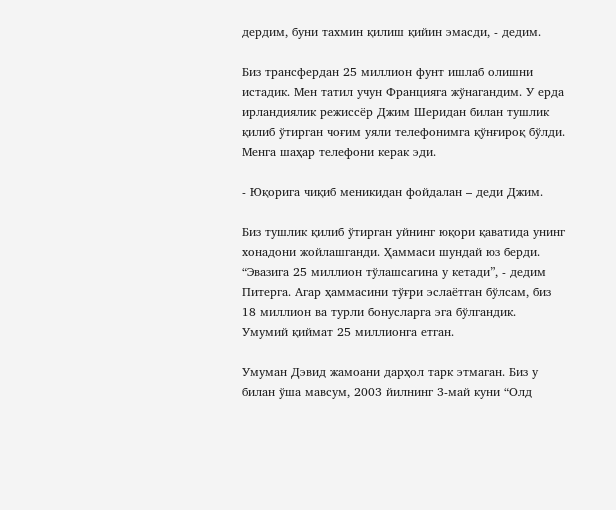дердим, буни тахмин қилиш қийин эмасди, - дедим.

Биз трансфердан 25 миллион фунт ишлаб олишни истадик. Мен татил учун Францияга жўнагандим. У ерда ирландиялик режиссёр Джим Шеридан билан тушлик қилиб ўтирган чоғим уяли телефонимга қўнғироқ бўлди. Менга шаҳар телефони керак эди.

- Юқорига чиқиб меникидан фойдалан – деди Джим.

Биз тушлик қилиб ўтирган уйнинг юқори қаватида унинг хонадони жойлашганди. Ҳаммаси шундай юз берди. “Эвазига 25 миллион тўлашсагина у кетади”, - дедим Питерга. Агар ҳаммасини тўғри эслаётган бўлсам, биз 18 миллион ва турли бонусларга эга бўлгандик. Умумий қиймат 25 миллионга етган.

Умуман Дэвид жамоани дарҳол тарк этмаган. Биз у билан ўша мавсум, 2003 йилнинг 3-май куни “Олд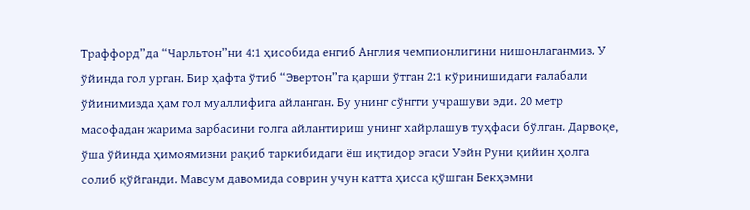Траффорд”да “Чарльтон”ни 4:1 ҳисобида енгиб Англия чемпионлигини нишонлаганмиз. У ўйинда гол урган. Бир ҳафта ўтиб “Эвертон”га қарши ўтган 2:1 кўринишидаги ғалабали ўйинимизда ҳам гол муаллифига айланган. Бу унинг сўнгги учрашуви эди. 20 метр масофадан жарима зарбасини голга айлантириш унинг хайрлашув туҳфаси бўлган. Дарвоқе, ўша ўйинда ҳимоямизни рақиб таркибидаги ёш иқтидор эгаси Уэйн Руни қийин ҳолга солиб қўйганди. Мавсум давомида соврин учун катта ҳисса қўшган Бекҳэмни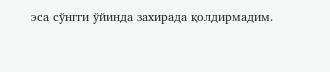эса сўнгги ўйинда захирада қолдирмадим.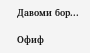Давоми бор...

Офиф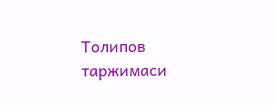Толипов таржимаси